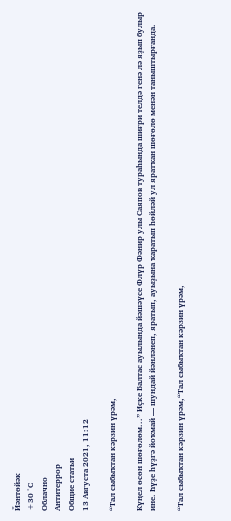Йәнтөйәк
+30 °С
Облачно
Антитеррор
Общие статьи
13 Августа 2021, 11:12

“Тал сыбыҡтан кәрзин үрәм,

Күңел өсөн шөғөлөм...” Иҫке Балтас ауылында йәшәүсе Флүр Фәнир улы Саяпов тураһында шиғри телдә генә лә яҙып булыр ине. Һүҙе һүҙгә йоҡмай — шундай йәнләнеп, яратып, ауыҙына ҡаратып һөйләй ул яратҡан шөғөлө менән таныштырғанда.

“Тал сыбыҡтан кәрзин үрәм,“Тал сыбыҡтан кәрзин үрәм,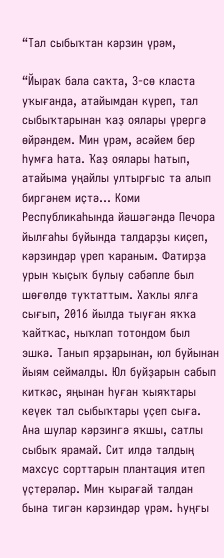“Тал сыбыҡтан кәрзин үрәм,

“Йыраҡ бала саҡта, 3-сө класта уҡығанда, атайымдан күреп, тал сыбыҡтарынан ҡаҙ оялары үрергә өйрәндем. Мин үрәм, әсәйем бер һумға һата. Ҡаҙ оялары һатып, атайыма уңайлы ултырғыс та алып биргәнем иҫтә... Коми Республикаһында йәшәгәндә Печора йылғаһы буйында талдарҙы киҫеп, кәрзиндәр үреп ҡараным. Фатирҙа урын ҡыҫыҡ булыу сәбәпле был шөғөлдө туҡтаттым. Хаҡлы ялға сығып, 2016 йылда тыуған яҡҡа ҡайтҡас, ныҡлап тотондом был эшкә. Танып ярҙарынан, юл буйынан йыям сеймалды. Юл буйҙарын сабып киткәс, яңынан һуған ҡыяҡтары кеүек тал сыбыҡтары үҫеп сыға. Ана шулар кәрзингә яҡшы, сатлы сыбыҡ ярамай. Сит илдә талдың махсус сорттарын плантация итеп үҫтерәләр. Мин ҡырағай талдан бына тигән кәрзиндәр үрәм. Һуңғы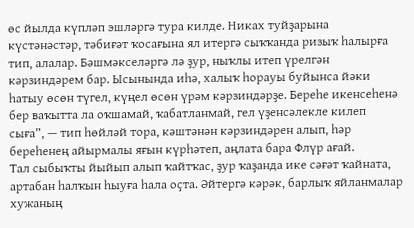өс йылда күпләп эшләргә тура килде. Никах туйҙарына күстәнәстәр, тәбиғәт ҡосағына ял итергә сыҡҡанда ризыҡ һалырға тип, алалар. Бәшмәкселәргә лә ҙур, ныҡлы итеп үрелгән кәрзиндәрем бар. Ысынында иһә, халыҡ һорауы буйынса йәки һатыу өсөн түгел, күңел өсөн үрәм кәрзиндәрҙе. Береһе икенсеһенә бер ваҡытта ла оҡшамай, ҡабатланмай, гел үҙенсәлекле килеп сыға”, — тип һөйләй тора, кәштәнән кәрзиндәрен алып, һәр береһенең айырмалы яғын күрһәтеп, аңлата бара Флүр ағай.
Тал сыбыҡты йыйып алып ҡайтҡас, ҙур ҡаҙанда ике сәғәт ҡайната, артабан һалҡын һыуға һала оҫта. Әйтергә кәрәк, барлыҡ яйланмалар хужаның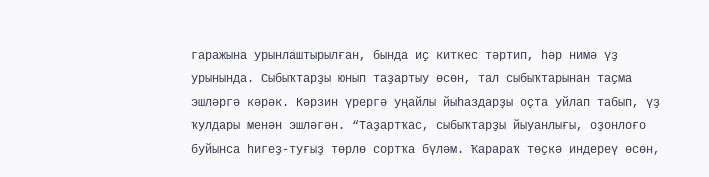гаражына урынлаштырылған, бында иҫ киткес тәртип, һәр нимә үҙ урынында. Сыбыҡтарҙы юнып таҙартыу өсөн, тал сыбыҡтарынан таҫма эшләргә кәрәк. Кәрзин үрергә уңайлы йыһаздарҙы оҫта уйлап табып, үҙ ҡулдары менән эшләгән. “Таҙартҡас, сыбыҡтарҙы йыуанлығы, оҙонлоғо буйынса һигеҙ-туғыҙ төрлө сортҡа бүләм. Ҡарараҡ төҫкә индереү өсөн,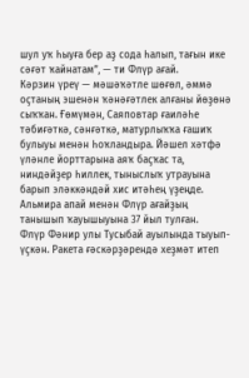шул уҡ һыуға бер аҙ сода һалып, тағын ике сәғәт ҡайнатам”, — ти Флүр ағай.
Кәрзин үреү — мәшәҡәтле шөғөл, әммә оҫтаның эшенән ҡәнәғәтлек алғаны йөҙөнә сыҡҡан. Ғөмүмән, Саяповтар ғаиләһе тәбиғәткә, сәнғәткә, матурлыҡҡа ғашиҡ булыуы менән һоҡландыра. Йәшел хәтфә үләнле йорттарына аяҡ баҫҡас та, ниндәйҙер һиллек, тыныслыҡ утрауына барып эләккәндәй хис итәһең үҙеңде. Альмира апай менән Флүр ағайҙың танышып ҡауышыуына 37 йыл тулған.
Флүр Фәнир улы Тусыбай ауылында тыуып-үҫкән. Ракета ғәскәрҙәрендә хеҙмәт итеп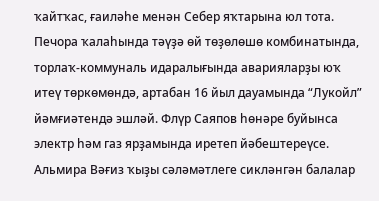ҡайтҡас, ғаиләһе менән Себер яҡтарына юл тота. Печора ҡалаһында тәүҙә өй төҙөлөшө комбинатында, торлаҡ-коммуналь идаралығында аварияларҙы юҡ итеү төркөмөндә, артабан 16 йыл дауамында “Лукойл” йәмғиәтендә эшләй. Флүр Саяпов һөнәре буйынса электр һәм газ ярҙамында иретеп йәбештереүсе. Альмира Вәғиз ҡыҙы сәләмәтлеге сикләнгән балалар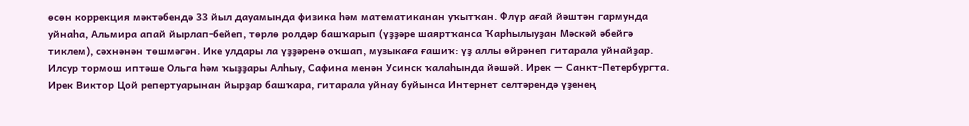өсөн коррекция мәктәбендә 33 йыл дауамында физика һәм математиканан уҡытҡан. Флүр ағай йәштән гармунда уйнаһа, Альмира апай йырлап-бейеп, төрлө ролдәр башҡарып (үҙҙәре шаяртҡанса Ҡарһылыуҙан Мәскәй әбейгә тиклем), сәхнәнән төшмәгән. Ике улдары ла үҙҙәренә оҡшап, музыкаға ғашиҡ: үҙ аллы өйрәнеп гитарала уйнайҙар.
Илсур тормош иптәше Ольга һәм ҡыҙҙары Алһыу, Сафина менән Усинск ҡалаһында йәшәй. Ирек — Санкт-Петербургта. Ирек Виктор Цой репертуарынан йырҙар башҡара, гитарала уйнау буйынса Интернет селтәрендә үҙенең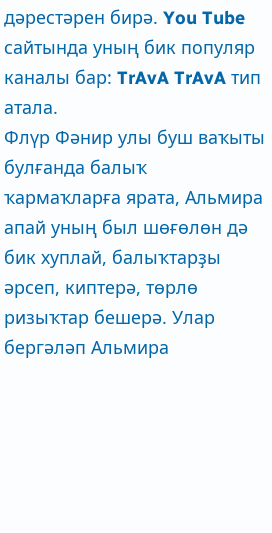дәрестәрен бирә. You Tube сайтында уның бик популяр каналы бар: TrAvA TrAvA тип атала.
Флүр Фәнир улы буш ваҡыты булғанда балыҡ ҡармаҡларға ярата, Альмира апай уның был шөғөлөн дә бик хуплай, балыҡтарҙы әрсеп, киптерә, төрлө ризыҡтар бешерә. Улар бергәләп Альмира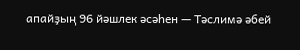апайҙың 96 йәшлек әсәһен — Тәслимә әбей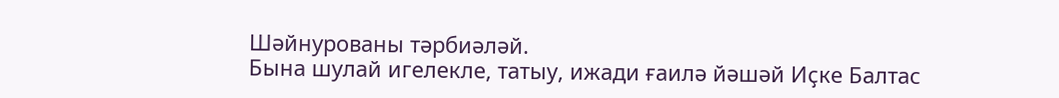Шәйнурованы тәрбиәләй.
Бына шулай игелекле, татыу, ижади ғаилә йәшәй Иҫке Балтас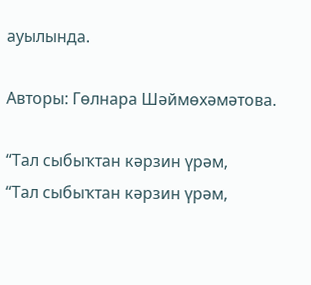ауылында.

Авторы: Гөлнара Шәймөхәмәтова.

“Тал сыбыҡтан кәрзин үрәм,
“Тал сыбыҡтан кәрзин үрәм,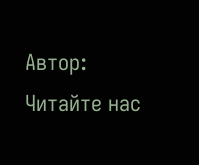Автор:
Читайте нас